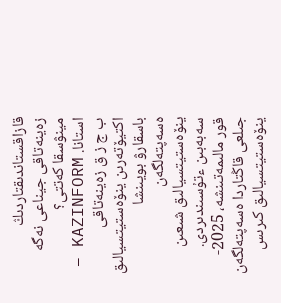قازاقستاندىقتاردىڭ زەينەتاقى جيناعى نەگە مينۋسقا كەتتى؟
استانا. KAZINFORM – ب ج ز ق زەينەتاقى اكتيۆتەرىن ينۆەستيتسيالىق باسقارۋ بويىنشا ەسەپتەلگەن ينۆەستيتسيالىق شىعىن سەبەبىن ءتۇسىندىردى.
قور مالىمەتىنشە، 2025-جىلعى قاڭتاردا ەسەپتەلگەن ينۆەستيتسيالىق كىرىس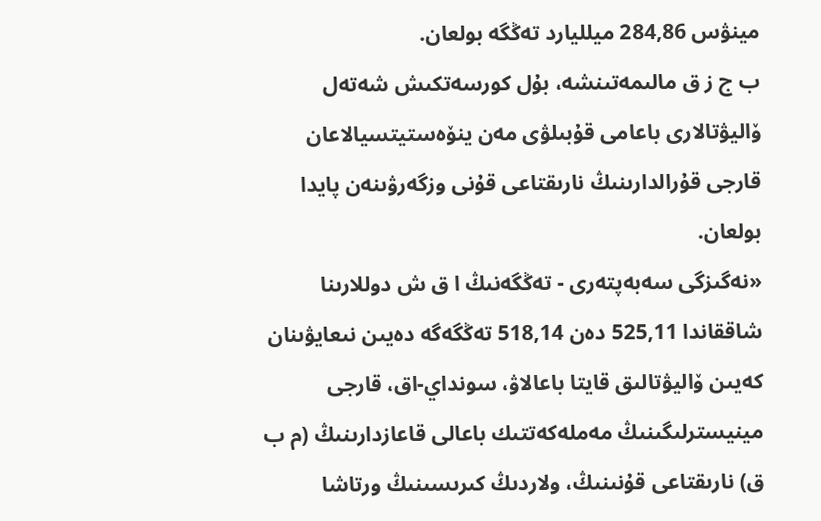مينۋس 284,86 ميلليارد تەڭگە بولعان.
ب ج ز ق مالىمەتىنشە، بۇل كورسەتكىش شەتەل ۆاليۋتالارى باعامى قۇبىلۋى مەن ينۆەستيتسيالاعان قارجى قۇرالدارىنىڭ نارىقتاعى قۇنى وزگەرۋىنەن پايدا بولعان.
«نەگىزگى سەبەپتەرى - تەڭگەنىڭ ا ق ش دوللارىنا شاققاندا 525,11 دەن 518,14 تەڭگەگە دەيىن نىعايۋىنان كەيىن ۆاليۋتالىق قايتا باعالاۋ، سونداي-اق، قارجى مينيسترلىگىنىڭ مەملەكەتتىك باعالى قاعازدارىنىڭ (م ب ق) نارىقتاعى قۇنىنىڭ، ولاردىڭ كىرىسىنىڭ ورتاشا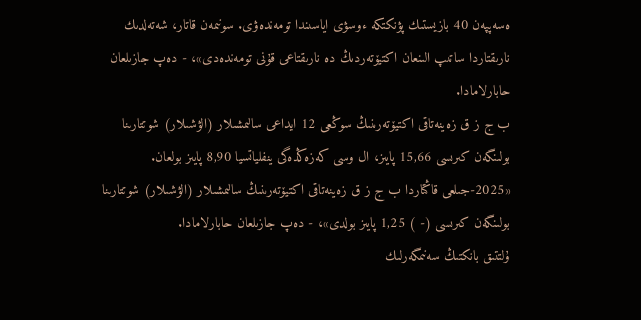ەسەپپەن 40 بازيستىك پۋنكتكە ءوسۋى اياسىندا تومەندەۋى. سونىمەن قاتار، شەتەلدىك نارىقتاردا ساتىپ الىنعان اكتيۆتەردىڭ دە نارىقتاعى قۇنى تومەندەدى»، - دەپ جازىلعان حابارلامادا.
ب ج ز ق زەينەتاقى اكتيۆتەرىنىڭ سوڭعى 12 ايداعى سالىمشىلار (الۋشىلار) شوتتارىنا بولىنگەن كىرىسى 15,66 پايىز، ال وسى كەزەڭدەگى ينفلياتسيا 8,90 پايىز بولعان.
«2025-جىلعى قاڭتاردا ب ج ز ق زەينەتاقى اكتيۆتەرىنىڭ سالىمشىلار (الۋشىلار) شوتتارىنا بولىنگەن كىرىسى (- ) 1,25 پايىز بولدى»، - دەپ جازىلعان حابارلامادا.
ۇلتتىق بانكتىڭ سەنىمگەرلىك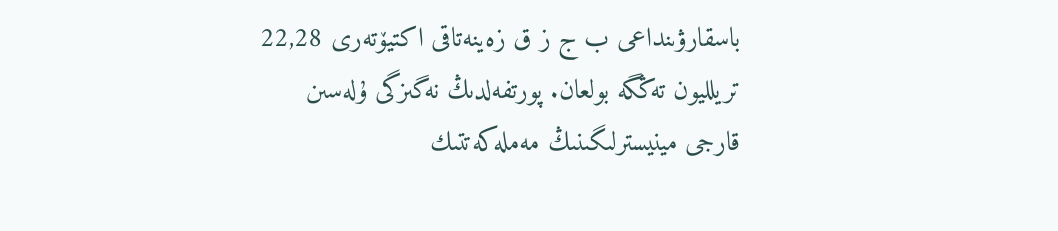باسقارۋىنداعى ب ج ز ق زەينەتاقى اكتيۆتەرى 22,28 تريلليون تەڭگە بولعان. پورتفەلدىڭ نەگىزگى ۇلەسىن قارجى مينيسترلىگىنىڭ مەملەكەتتىك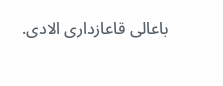باعالى قاعازدارى الادى.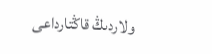ولاردىڭ قاڭتارداعى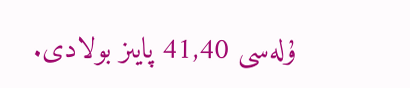ۇلەسى 41,40 پايىز بولادى.